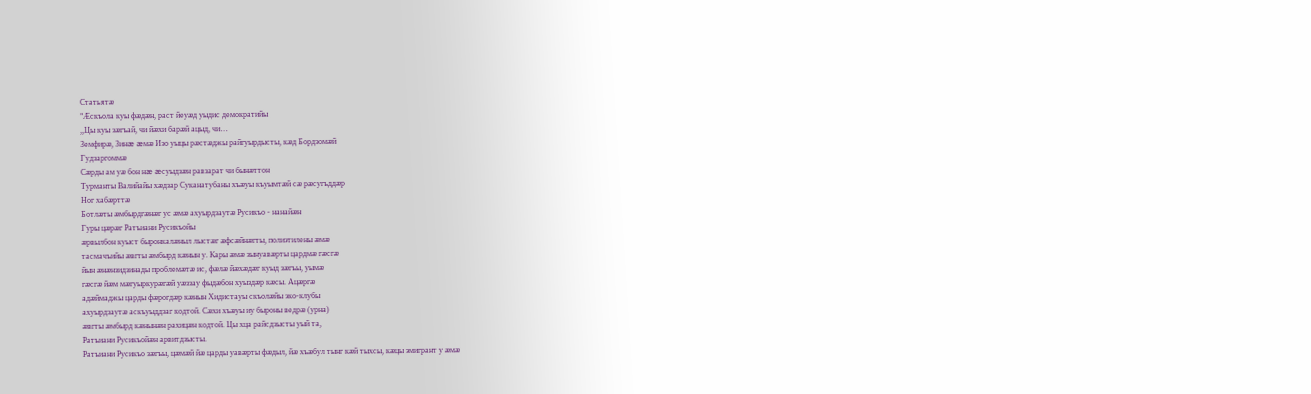Статьятæ
"Æскъола куы фæдæн, раст йеуæд уыдис демократийы
,,Цы куы зæгъай, чи йæхи барæй ацыд, чи…
Земфирæ, Зинæ æмæ Изо уыцы рæстæджы райгуырдысты, кæд Бордзомæй
Гудзаргоммæ
Сæрды ам уæ бон нæ æсуыдзæн равзарат чи бынæттон
Турманты Валийайы хæдзар Суканатубаны хъæуы къуымтæй сæ рæсугъддæр
Ног хабæрттæ
Ботлæты æмбырдгæнæг ус æмæ ахуырдзаутæ Русикъо - нанайæн
Гуры цæрæг Ратъиани Русикъойы
æрвылбон куыст быронкалæныл лыстæг æфсæйнæгты, полиэтилены æмæ
тасмачъийы æвгты æмбырд кæнын у. Кары æмæ зынуавæрты цардмæ гæсгæ
йын æнæнзидзинады проблемæтæ ис, фæлæ йæхæдæг куыд зæгъы, уымæ
гæсгæ йæм мæгуыркурæгæй уæззау фыдæбон хуыздæр кæсы. Ацæргæ
адæймаджы царды фæрогдæр кæнын Хидистауы скъолæйы эко-клубы
ахуырдзаутæ аскъуыддзаг кодтой. Сæхи хъæуы иу быроны ведрæ (урна)
æвгты æмбырд кæнынæн рахицæн кодтой. Цы хца райсдзысты уый та,
Ратъиани Русикъойæн арвитдзысты.
Ратъиани Русикъо зæгъы, цæмæй йæ царды уавæрты фæдыл, йæ хъæбул тынг кæй тыхсы, кæцы эмигрант у æмæ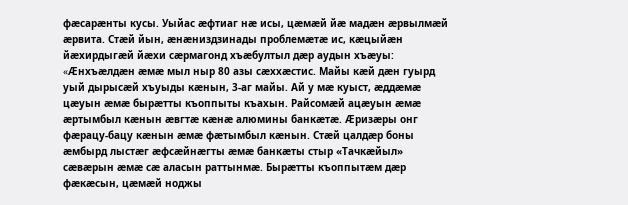фæсарæнты кусы. Уыйас æфтиаг нæ исы, цæмæй йæ мадæн æрвылмæй æрвита. Стæй йын, æнæниздзинады проблемæтæ ис, кæцыйæн йæхирдыгæй йæхи сæрмагонд хъæбултыл дæр аудын хъæуы:
«Æнхъæлдæн æмæ мыл ныр 80 азы сæххæстис. Майы кæй дæн гуырд уый дырысæй хъуыды кæнын, 3-аг майы. Ай у мæ куыст, æддæмæ цæуын æмæ бырæтты къоппыты къахын. Райсомæй ацæуын æмæ æртымбыл кæнын æвгтæ кæнæ алюмины банкæтæ. Æризæры онг фæрацу-бацу кæнын æмæ фæтымбыл кæнын. Стæй цалдæр боны æмбырд лыстæг æфсæйнæгты æмæ банкæты стыр «Тачкæйыл» сæвæрын æмæ сæ аласын раттынмæ. Бырæтты къоппытæм дæр фæкæсын, цæмæй ноджы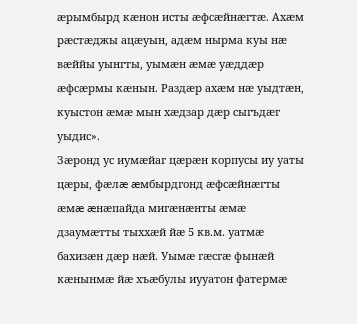æрымбырд кæнон исты æфсæйнæгтæ. Ахæм рæстæджы ацæуын, адæм нырма куы нæ вæййы уынгты, уымæн æмæ уæддæр æфсæрмы кæнын. Раздæр ахæм нæ уыдтæн, куыстон æмæ мын хæдзар дæр сыгъдæг уыдис».
Зæронд ус иумæйаг цæрæн корпусы иу уаты цæры, фæлæ æмбырдгонд æфсæйнæгты æмæ æнæпайда мигæнæнты æмæ дзаумæтты тыххæй йæ 5 кв.м. уатмæ бахизæн дæр нæй. Уымæ гæсгæ фынæй кæнынмæ йæ хъæбулы иууатон фатермæ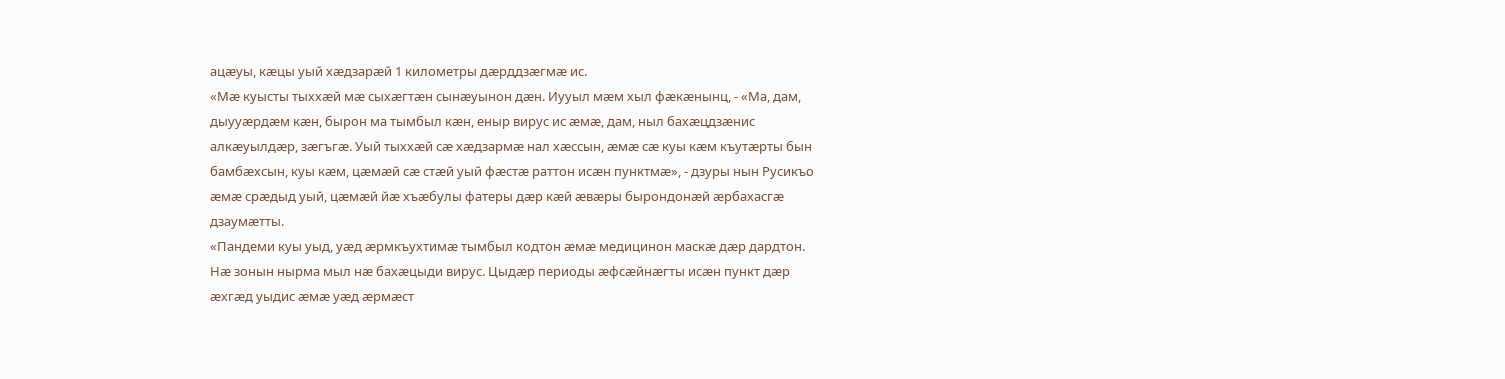ацæуы, кæцы уый хæдзарæй 1 километры дæрддзæгмæ ис.
«Мæ куысты тыххæй мæ сыхæгтæн сынæуынон дæн. Иууыл мæм хыл фæкæнынц, - «Ма, дам, дыууæрдæм кæн, бырон ма тымбыл кæн, еныр вирус ис æмæ, дам, ныл бахæцдзæнис алкæуылдæр, зæгъгæ. Уый тыххæй сæ хæдзармæ нал хæссын, æмæ сæ куы кæм къутæрты бын бамбæхсын, куы кæм, цæмæй сæ стæй уый фæстæ раттон исæн пунктмæ», - дзуры нын Русикъо æмæ срæдыд уый, цæмæй йæ хъæбулы фатеры дæр кæй æвæры бырондонæй æрбахасгæ дзаумæтты.
«Пандеми куы уыд, уæд æрмкъухтимæ тымбыл кодтон æмæ медицинон маскæ дæр дардтон. Нæ зонын нырма мыл нæ бахæцыди вирус. Цыдæр периоды æфсæйнæгты исæн пункт дæр æхгæд уыдис æмæ уæд æрмæст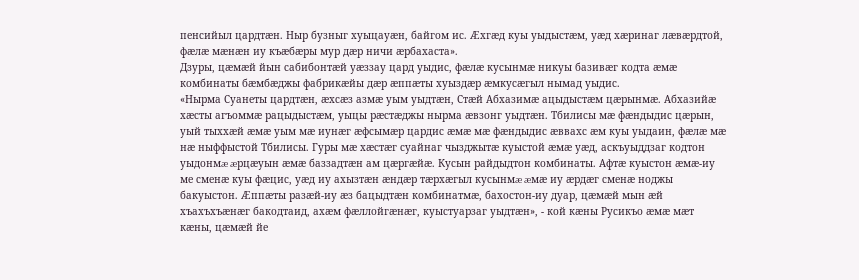пенсийыл цардтæн. Ныр бузныг хуыцауæн, байгом ис. Æхгæд куы уыдыстæм, уæд хæринаг лæвæрдтой, фæлæ мæнæн иу къæбæры мур дæр ничи æрбахаста».
Дзуры, цæмæй йын сабибонтæй уæззау цард уыдис, фæлæ кусынмæ никуы базивæг кодта æмæ комбинаты бæмбæджы фабрикæйы дæр æппæты хуыздæр æмкусæгыл нымад уыдис.
«Нырма Суанеты цардтæн, æхсæз азмæ уым уыдтæн, Стæй Абхазимæ ацыдыстæм цæрынмæ. Абхазийæ хæсты агъоммæ рацыдыстæм, уыцы рæстæджы нырма æвзонг уыдтæн. Тбилисы мæ фæндыдис цæрын, уый тыххæй æмæ уым мæ иунæг æфсымæр цардис æмæ мæ фæндыдис æввахс æм куы уыдаин, фæлæ мæ нæ ныффыстой Тбилисы. Гуры мæ хæстæг суайнаг чызджытæ куыстой æмæ уæд, аскъуыддзаг кодтон уыдонмæ æрцæуын æмæ баззадтæн ам цæргæйæ. Кусын райдыдтон комбинаты. Афтæ куыстон æмæ-иу ме сменæ куы фæцис, уæд иу ахызтæн æндæр тæрхæгыл кусынмæ æмæ иу æрдæг сменæ ноджы бакуыстон. Æппæты разæй-иу æз бацыдтæн комбинатмæ, бахостон-иу дуар, цæмæй мын æй хъахъхъæнæг бакодтаид, ахæм фæллойгæнæг, куыстуарзаг уыдтæн», - кой кæны Русикъо æмæ мæт кæны, цæмæй йе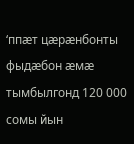‘ппæт цæрæнбонты фыдæбон æмæ тымбылгонд 120 000 сомы йын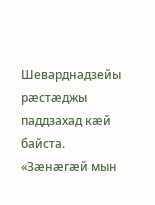Шеварднадзейы рæстæджы паддзахад кæй байста.
«Зæнæгæй мын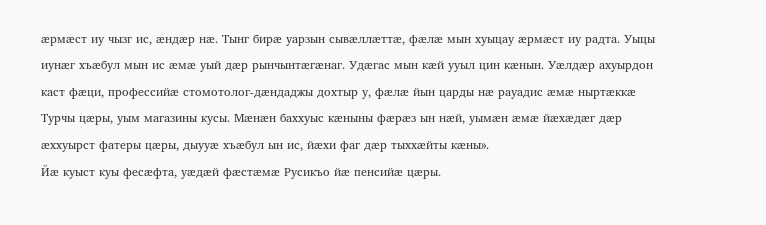æрмæст иу чызг ис, æндæр нæ. Тынг бирæ уарзын сывæллæттæ, фæлæ мын хуыцау æрмæст иу радта. Уыцы иунæг хъæбул мын ис æмæ уый дæр рынчынтæгæнаг. Удæгас мын кæй ууыл цин кæнын. Уæлдæр ахуырдон каст фæци, профессийæ стомотолог-дæндаджы дохтыр у, фæлæ йын царды нæ рауадис æмæ ныртæккæ Турчы цæры, уым магазины кусы. Мæнæн баххуыс кæныны фæрæз ын нæй, уымæн æмæ йæхæдæг дæр æххуырст фатеры цæры, дыууæ хъæбул ын ис, йæхи фаг дæр тыххæйты кæны».
Йæ куыст куы фесæфта, уæдæй фæстæмæ Русикъо йæ пенсийæ цæры.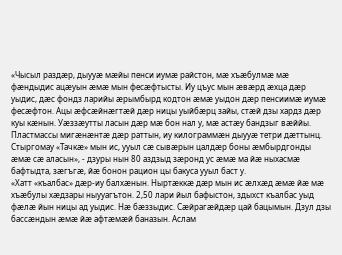«Чысыл раздæр, дыууæ мæйы пенси иумæ райстон, мæ хъæбулмæ мæ фæндыдис ацæуын æмæ мын фесæфтысты. Иу цъус мын æвæрд æхца дæр уыдис, дæс фондз ларийы æрымбырд кодтон æмæ уыдон дæр пенсиимæ иумæ фесæфтон. Ацы æфсæйнæгтæй дæр ницы уыйбæрц зайы, стæй дзы хардз дæр куы кæнын. Уæззæутты ласын дæр мæ бон нал у, мæ астæу бандзыг вæййы. Пластмассы мигæнæнтæ дæр раттын, иу килограммæн дыууæ тетри дæттынц. Стыргомау «Тачкæ» мын ис, ууыл сæ сывæрын цалдæр боны æмбырдгонды æмæ сæ аласын», - дзуры нын 80 аздзыд зæронд ус æмæ ма йæ ныхасмæ бафтыдта, зæгъгæ, йæ бонон рацион цы бакуса ууыл баст у.
«Хатт «къалбас» дæр-иу балхæнын. Ныртæккæ дæр мын ис æлхæд æмæ йæ мæ хъæбулы хæдзары ныууагътон. 2,50 лари йыл бафыстон, здыхст къалбас уыд фæлæ йын ницы ад уыдис. Нæ бæззыдис. Сæйрагæйдæр цай бацымын. Дзул дзы бассæндын æмæ йæ афтæмæй баназын. Аслам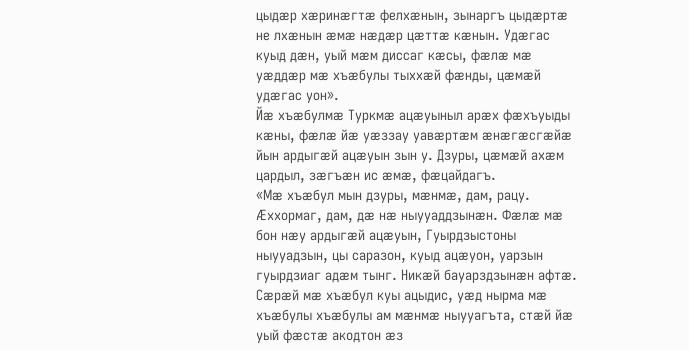цыдæр хæринæгтæ фелхæнын, зынаргъ цыдæртæ не лхæнын æмæ нæдæр цæттæ кæнын. Удæгас куыд дæн, уый мæм диссаг кæсы, фæлæ мæ уæддæр мæ хъæбулы тыххæй фæнды, цæмæй удæгас уон».
Йæ хъæбулмæ Туркмæ ацæуыныл арæх фæхъуыды кæны, фæлæ йæ уæззау уавæртæм æнæгæсгæйæ йын ардыгæй ацæуын зын у. Дзуры, цæмæй ахæм цардыл, зæгъæн ис æмæ, фæцайдагъ.
«Мæ хъæбул мын дзуры, мæнмæ, дам, рацу. Æххормаг, дам, дæ нæ ныууаддзынæн. Фæлæ мæ бон нæу ардыгæй ацæуын, Гуырдзыстоны ныууадзын, цы саразон, куыд ацæуон, уарзын гуырдзиаг адæм тынг. Никæй бауарздзынæн афтæ. Сæрæй мæ хъæбул куы ацыдис, уæд нырма мæ хъæбулы хъæбулы ам мæнмæ ныууагъта, стæй йæ уый фæстæ акодтон æз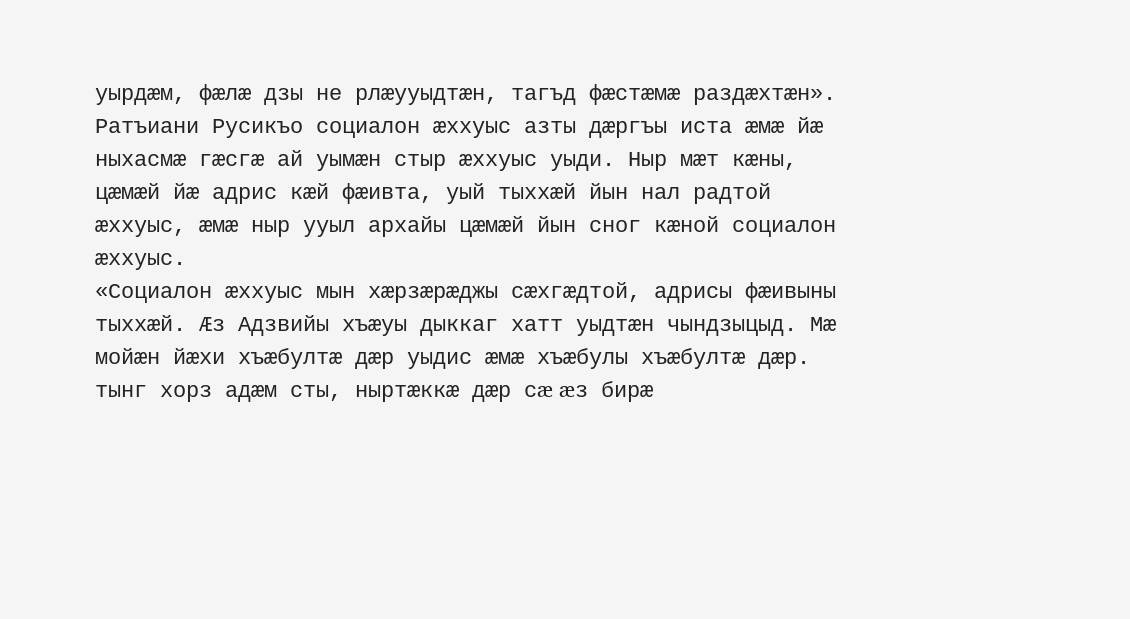уырдæм, фæлæ дзы не рлæууыдтæн, тагъд фæстæмæ раздæхтæн».
Ратъиани Русикъо социалон æххуыс азты дæргъы иста æмæ йæ ныхасмæ гæсгæ ай уымæн стыр æххуыс уыди. Ныр мæт кæны, цæмæй йæ адрис кæй фæивта, уый тыххæй йын нал радтой æххуыс, æмæ ныр ууыл архайы цæмæй йын сног кæной социалон æххуыс.
«Социалон æххуыс мын хæрзæрæджы сæхгæдтой, адрисы фæивыны тыххæй. Æз Адзвийы хъæуы дыккаг хатт уыдтæн чындзыцыд. Мæ мойæн йæхи хъæбултæ дæр уыдис æмæ хъæбулы хъæбултæ дæр. тынг хорз адæм сты, ныртæккæ дæр сæ æз бирæ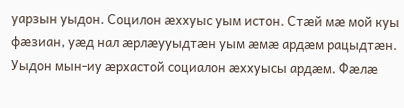уарзын уыдон. Социлон æххуыс уым истон. Стæй мæ мой куы фæзиан, уæд нал æрлæууыдтæн уым æмæ ардæм рацыдтæн. Уыдон мын-иу æрхастой социалон æххуысы ардæм. Фæлæ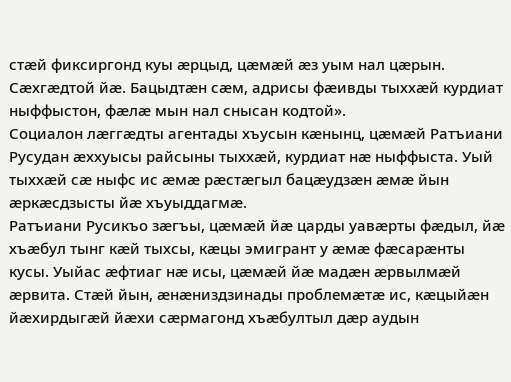стæй фиксиргонд куы æрцыд, цæмæй æз уым нал цæрын. Сæхгæдтой йæ. Бацыдтæн сæм, адрисы фæивды тыххæй курдиат ныффыстон, фæлæ мын нал снысан кодтой».
Социалон лæггæдты агентады хъусын кæнынц, цæмæй Ратъиани Русудан æххуысы райсыны тыххæй, курдиат нæ ныффыста. Уый тыххæй сæ ныфс ис æмæ рæстæгыл бацæудзæн æмæ йын æркæсдзысты йæ хъуыддагмæ.
Ратъиани Русикъо зæгъы, цæмæй йæ царды уавæрты фæдыл, йæ хъæбул тынг кæй тыхсы, кæцы эмигрант у æмæ фæсарæнты кусы. Уыйас æфтиаг нæ исы, цæмæй йæ мадæн æрвылмæй æрвита. Стæй йын, æнæниздзинады проблемæтæ ис, кæцыйæн йæхирдыгæй йæхи сæрмагонд хъæбултыл дæр аудын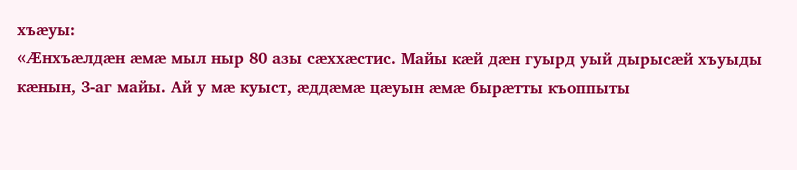хъæуы:
«Æнхъæлдæн æмæ мыл ныр 80 азы сæххæстис. Майы кæй дæн гуырд уый дырысæй хъуыды кæнын, 3-аг майы. Ай у мæ куыст, æддæмæ цæуын æмæ бырæтты къоппыты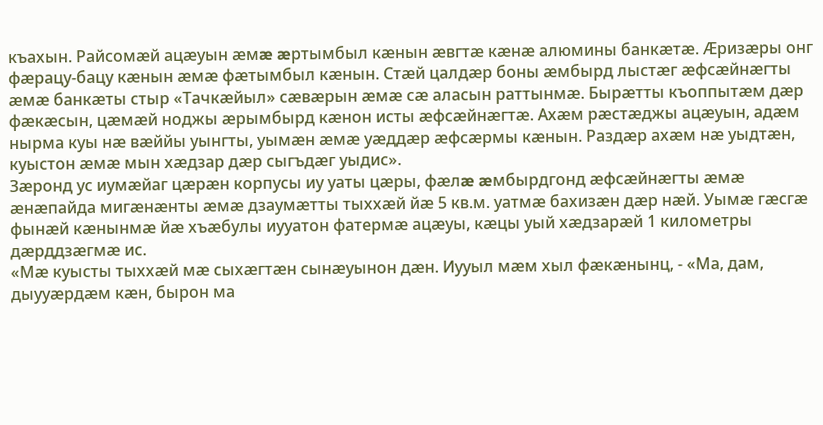къахын. Райсомæй ацæуын æмæ æртымбыл кæнын æвгтæ кæнæ алюмины банкæтæ. Æризæры онг фæрацу-бацу кæнын æмæ фæтымбыл кæнын. Стæй цалдæр боны æмбырд лыстæг æфсæйнæгты æмæ банкæты стыр «Тачкæйыл» сæвæрын æмæ сæ аласын раттынмæ. Бырæтты къоппытæм дæр фæкæсын, цæмæй ноджы æрымбырд кæнон исты æфсæйнæгтæ. Ахæм рæстæджы ацæуын, адæм нырма куы нæ вæййы уынгты, уымæн æмæ уæддæр æфсæрмы кæнын. Раздæр ахæм нæ уыдтæн, куыстон æмæ мын хæдзар дæр сыгъдæг уыдис».
Зæронд ус иумæйаг цæрæн корпусы иу уаты цæры, фæлæ æмбырдгонд æфсæйнæгты æмæ æнæпайда мигæнæнты æмæ дзаумæтты тыххæй йæ 5 кв.м. уатмæ бахизæн дæр нæй. Уымæ гæсгæ фынæй кæнынмæ йæ хъæбулы иууатон фатермæ ацæуы, кæцы уый хæдзарæй 1 километры дæрддзæгмæ ис.
«Мæ куысты тыххæй мæ сыхæгтæн сынæуынон дæн. Иууыл мæм хыл фæкæнынц, - «Ма, дам, дыууæрдæм кæн, бырон ма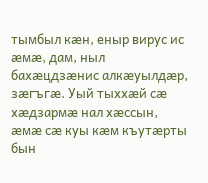тымбыл кæн, еныр вирус ис æмæ, дам, ныл бахæцдзæнис алкæуылдæр, зæгъгæ. Уый тыххæй сæ хæдзармæ нал хæссын, æмæ сæ куы кæм къутæрты бын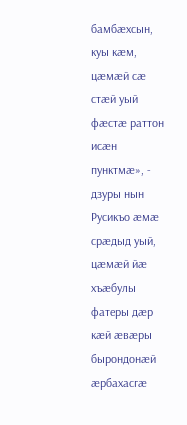бамбæхсын, куы кæм, цæмæй сæ стæй уый фæстæ раттон исæн пунктмæ», - дзуры нын Русикъо æмæ срæдыд уый, цæмæй йæ хъæбулы фатеры дæр кæй æвæры бырондонæй æрбахасгæ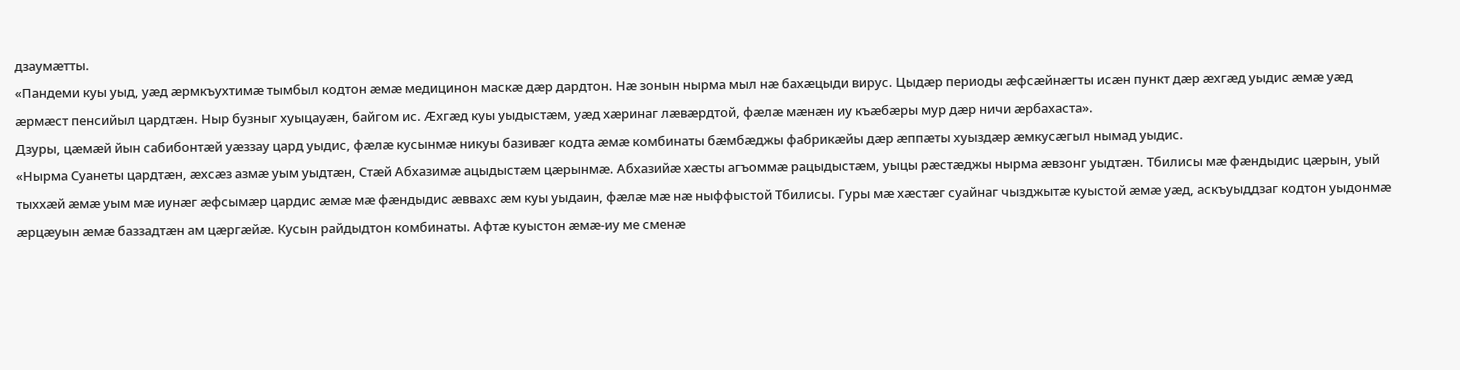дзаумæтты.
«Пандеми куы уыд, уæд æрмкъухтимæ тымбыл кодтон æмæ медицинон маскæ дæр дардтон. Нæ зонын нырма мыл нæ бахæцыди вирус. Цыдæр периоды æфсæйнæгты исæн пункт дæр æхгæд уыдис æмæ уæд æрмæст пенсийыл цардтæн. Ныр бузныг хуыцауæн, байгом ис. Æхгæд куы уыдыстæм, уæд хæринаг лæвæрдтой, фæлæ мæнæн иу къæбæры мур дæр ничи æрбахаста».
Дзуры, цæмæй йын сабибонтæй уæззау цард уыдис, фæлæ кусынмæ никуы базивæг кодта æмæ комбинаты бæмбæджы фабрикæйы дæр æппæты хуыздæр æмкусæгыл нымад уыдис.
«Нырма Суанеты цардтæн, æхсæз азмæ уым уыдтæн, Стæй Абхазимæ ацыдыстæм цæрынмæ. Абхазийæ хæсты агъоммæ рацыдыстæм, уыцы рæстæджы нырма æвзонг уыдтæн. Тбилисы мæ фæндыдис цæрын, уый тыххæй æмæ уым мæ иунæг æфсымæр цардис æмæ мæ фæндыдис æввахс æм куы уыдаин, фæлæ мæ нæ ныффыстой Тбилисы. Гуры мæ хæстæг суайнаг чызджытæ куыстой æмæ уæд, аскъуыддзаг кодтон уыдонмæ æрцæуын æмæ баззадтæн ам цæргæйæ. Кусын райдыдтон комбинаты. Афтæ куыстон æмæ-иу ме сменæ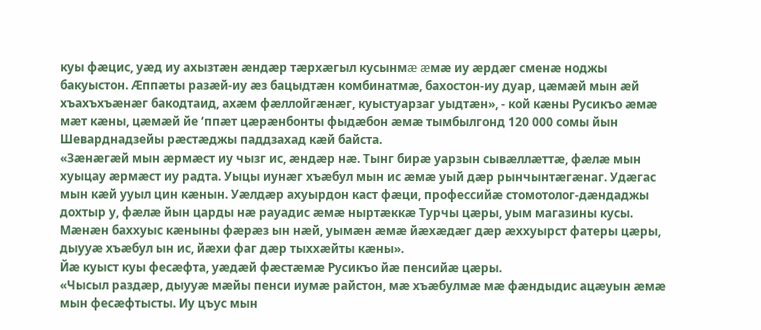куы фæцис, уæд иу ахызтæн æндæр тæрхæгыл кусынмæ æмæ иу æрдæг сменæ ноджы бакуыстон. Æппæты разæй-иу æз бацыдтæн комбинатмæ, бахостон-иу дуар, цæмæй мын æй хъахъхъæнæг бакодтаид, ахæм фæллойгæнæг, куыстуарзаг уыдтæн», - кой кæны Русикъо æмæ мæт кæны, цæмæй йе ‘ппæт цæрæнбонты фыдæбон æмæ тымбылгонд 120 000 сомы йын Шеварднадзейы рæстæджы паддзахад кæй байста.
«Зæнæгæй мын æрмæст иу чызг ис, æндæр нæ. Тынг бирæ уарзын сывæллæттæ, фæлæ мын хуыцау æрмæст иу радта. Уыцы иунæг хъæбул мын ис æмæ уый дæр рынчынтæгæнаг. Удæгас мын кæй ууыл цин кæнын. Уæлдæр ахуырдон каст фæци, профессийæ стомотолог-дæндаджы дохтыр у, фæлæ йын царды нæ рауадис æмæ ныртæккæ Турчы цæры, уым магазины кусы. Мæнæн баххуыс кæныны фæрæз ын нæй, уымæн æмæ йæхæдæг дæр æххуырст фатеры цæры, дыууæ хъæбул ын ис, йæхи фаг дæр тыххæйты кæны».
Йæ куыст куы фесæфта, уæдæй фæстæмæ Русикъо йæ пенсийæ цæры.
«Чысыл раздæр, дыууæ мæйы пенси иумæ райстон, мæ хъæбулмæ мæ фæндыдис ацæуын æмæ мын фесæфтысты. Иу цъус мын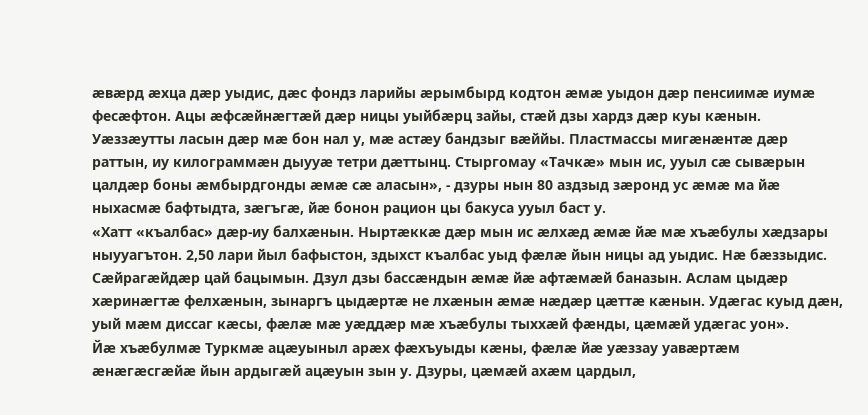æвæрд æхца дæр уыдис, дæс фондз ларийы æрымбырд кодтон æмæ уыдон дæр пенсиимæ иумæ фесæфтон. Ацы æфсæйнæгтæй дæр ницы уыйбæрц зайы, стæй дзы хардз дæр куы кæнын. Уæззæутты ласын дæр мæ бон нал у, мæ астæу бандзыг вæййы. Пластмассы мигæнæнтæ дæр раттын, иу килограммæн дыууæ тетри дæттынц. Стыргомау «Тачкæ» мын ис, ууыл сæ сывæрын цалдæр боны æмбырдгонды æмæ сæ аласын», - дзуры нын 80 аздзыд зæронд ус æмæ ма йæ ныхасмæ бафтыдта, зæгъгæ, йæ бонон рацион цы бакуса ууыл баст у.
«Хатт «къалбас» дæр-иу балхæнын. Ныртæккæ дæр мын ис æлхæд æмæ йæ мæ хъæбулы хæдзары ныууагътон. 2,50 лари йыл бафыстон, здыхст къалбас уыд фæлæ йын ницы ад уыдис. Нæ бæззыдис. Сæйрагæйдæр цай бацымын. Дзул дзы бассæндын æмæ йæ афтæмæй баназын. Аслам цыдæр хæринæгтæ фелхæнын, зынаргъ цыдæртæ не лхæнын æмæ нæдæр цæттæ кæнын. Удæгас куыд дæн, уый мæм диссаг кæсы, фæлæ мæ уæддæр мæ хъæбулы тыххæй фæнды, цæмæй удæгас уон».
Йæ хъæбулмæ Туркмæ ацæуыныл арæх фæхъуыды кæны, фæлæ йæ уæззау уавæртæм æнæгæсгæйæ йын ардыгæй ацæуын зын у. Дзуры, цæмæй ахæм цардыл,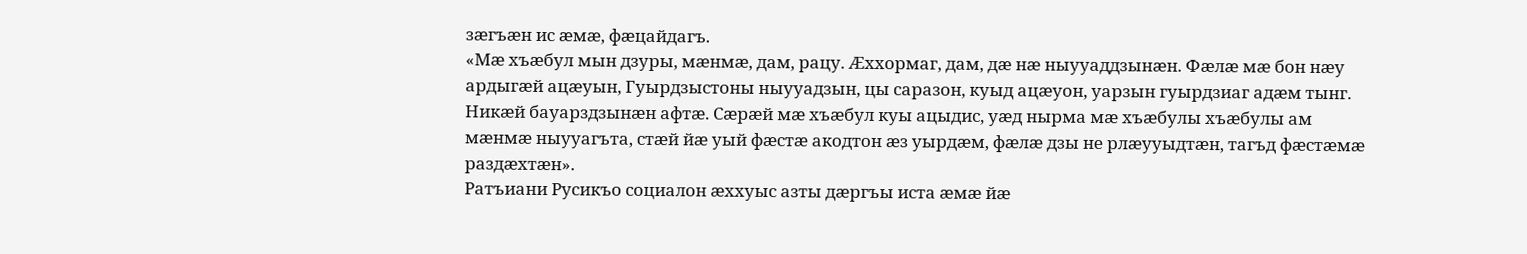зæгъæн ис æмæ, фæцайдагъ.
«Мæ хъæбул мын дзуры, мæнмæ, дам, рацу. Æххормаг, дам, дæ нæ ныууаддзынæн. Фæлæ мæ бон нæу ардыгæй ацæуын, Гуырдзыстоны ныууадзын, цы саразон, куыд ацæуон, уарзын гуырдзиаг адæм тынг. Никæй бауарздзынæн афтæ. Сæрæй мæ хъæбул куы ацыдис, уæд нырма мæ хъæбулы хъæбулы ам мæнмæ ныууагъта, стæй йæ уый фæстæ акодтон æз уырдæм, фæлæ дзы не рлæууыдтæн, тагъд фæстæмæ раздæхтæн».
Ратъиани Русикъо социалон æххуыс азты дæргъы иста æмæ йæ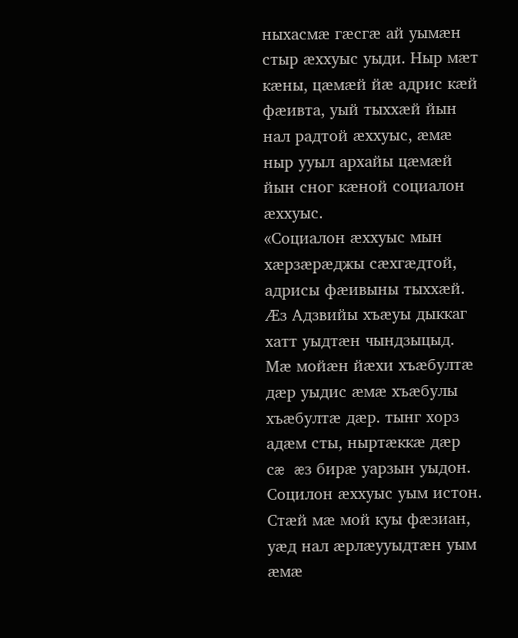ныхасмæ гæсгæ ай уымæн стыр æххуыс уыди. Ныр мæт кæны, цæмæй йæ адрис кæй фæивта, уый тыххæй йын нал радтой æххуыс, æмæ ныр ууыл архайы цæмæй йын сног кæной социалон æххуыс.
«Социалон æххуыс мын хæрзæрæджы сæхгæдтой, адрисы фæивыны тыххæй. Æз Адзвийы хъæуы дыккаг хатт уыдтæн чындзыцыд. Мæ мойæн йæхи хъæбултæ дæр уыдис æмæ хъæбулы хъæбултæ дæр. тынг хорз адæм сты, ныртæккæ дæр сæ æз бирæ уарзын уыдон. Социлон æххуыс уым истон. Стæй мæ мой куы фæзиан, уæд нал æрлæууыдтæн уым æмæ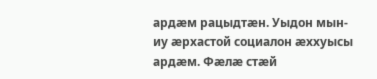ардæм рацыдтæн. Уыдон мын-иу æрхастой социалон æххуысы ардæм. Фæлæ стæй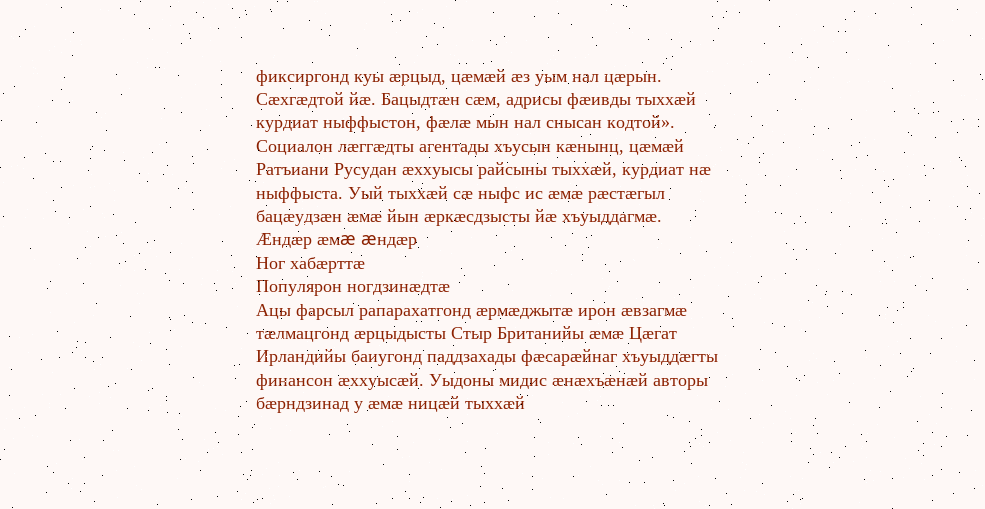фиксиргонд куы æрцыд, цæмæй æз уым нал цæрын. Сæхгæдтой йæ. Бацыдтæн сæм, адрисы фæивды тыххæй курдиат ныффыстон, фæлæ мын нал снысан кодтой».
Социалон лæггæдты агентады хъусын кæнынц, цæмæй Ратъиани Русудан æххуысы райсыны тыххæй, курдиат нæ ныффыста. Уый тыххæй сæ ныфс ис æмæ рæстæгыл бацæудзæн æмæ йын æркæсдзысты йæ хъуыддагмæ.
Æндæр æмæ æндæр
Ног хабæрттæ
Популярон ногдзинæдтæ
Ацы фарсыл рапарахатгонд æрмæджытæ ирон æвзагмæ тæлмацгонд æрцыдысты Стыр Британийы æмæ Цæгат Ирландийы баиугонд паддзахады фæсарæйнаг хъуыддæгты финансон æххуысæй. Уыдоны мидис æнæхъæнæй авторы бæрндзинад у æмæ ницæй тыххæй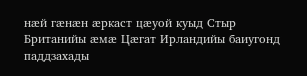нæй гæнæн æркаст цæуой куыд Стыр Британийы æмæ Цæгат Ирландийы баиугонд паддзахады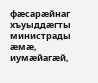фæсарæйнаг хъуыддæгты министрады æмæ, иумæйагæй,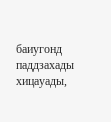баиугонд паддзахады хицауады,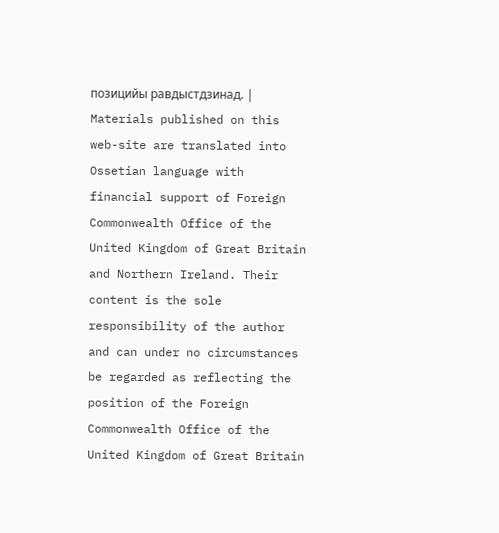позицийы равдыстдзинад. |
Materials published on this web-site are translated into Ossetian language with financial support of Foreign Commonwealth Office of the United Kingdom of Great Britain and Northern Ireland. Their content is the sole responsibility of the author and can under no circumstances be regarded as reflecting the position of the Foreign Commonwealth Office of the United Kingdom of Great Britain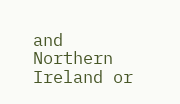and Northern Ireland or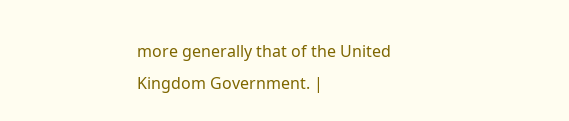more generally that of the United Kingdom Government. |